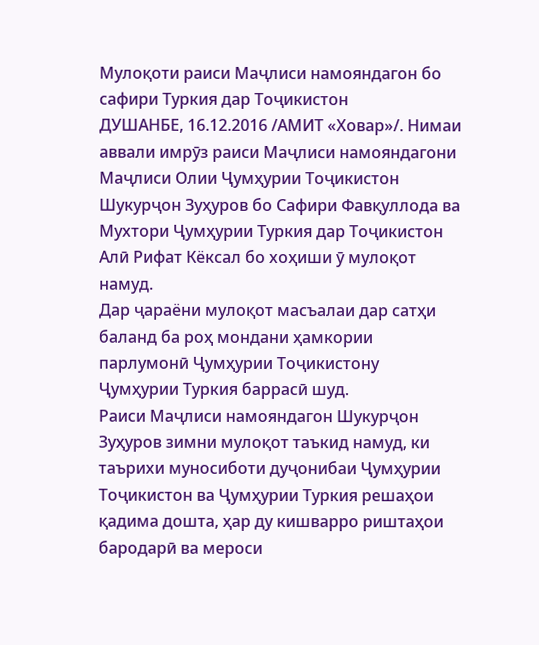Мулоқоти раиси Маҷлиси намояндагон бо сафири Туркия дар Тоҷикистон
ДУШАНБЕ, 16.12.2016 /АМИТ «Ховар»/. Нимаи аввали имрӯз раиси Маҷлиси намояндагони Маҷлиси Олии Ҷумҳурии Тоҷикистон Шукурҷон Зуҳуров бо Сафири Фавқуллода ва Мухтори Ҷумҳурии Туркия дар Тоҷикистон Алӣ Рифат Кёксал бо хоҳиши ӯ мулоқот намуд.
Дар ҷараёни мулоқот масъалаи дар сатҳи баланд ба роҳ мондани ҳамкории парлумонӣ Ҷумҳурии Тоҷикистону Ҷумҳурии Туркия баррасӣ шуд.
Раиси Маҷлиси намояндагон Шукурҷон Зуҳуров зимни мулоқот таъкид намуд, ки таърихи муносиботи дуҷонибаи Ҷумҳурии Тоҷикистон ва Ҷумҳурии Туркия решаҳои қадима дошта, ҳар ду кишварро риштаҳои бародарӣ ва мероси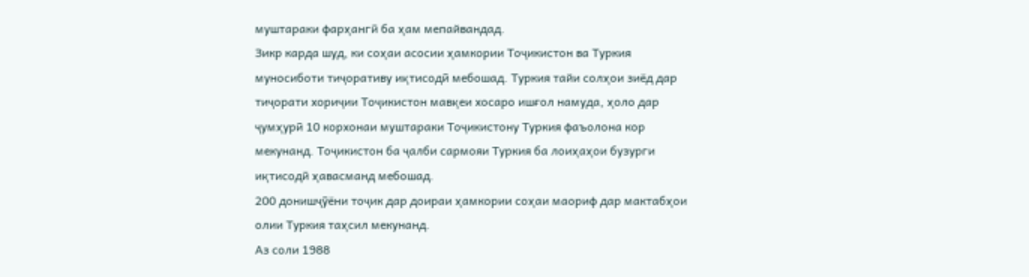муштараки фарҳангӣ ба ҳам мепайвандад.
Зикр карда шуд, ки соҳаи асосии ҳамкории Тоҷикистон ва Туркия муносиботи тиҷоративу иқтисодӣ мебошад. Туркия тайи солҳои зиёд дар тиҷорати хориҷии Тоҷикистон мавқеи хосаро ишғол намуда, ҳоло дар ҷумҳурӣ 10 корхонаи муштараки Тоҷикистону Туркия фаъолона кор мекунанд. Тоҷикистон ба ҷалби сармояи Туркия ба лоиҳаҳои бузурги иқтисодӣ ҳавасманд мебошад.
200 донишҷӯёни тоҷик дар доираи ҳамкории соҳаи маориф дар мактабҳои олии Туркия таҳсил мекунанд.
Аз соли 1988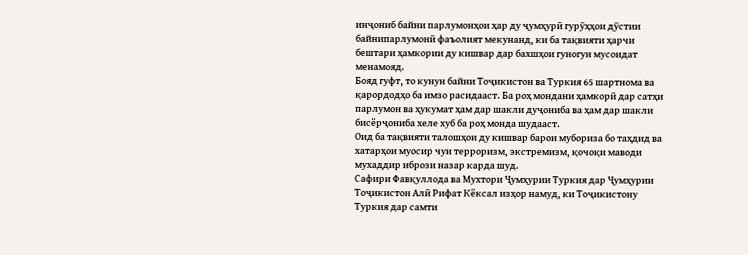инҷониб байни парлумонҳои ҳар ду ҷумҳурӣ гурӯҳҳои дӯстии байнипарлумонӣ фаъолият мекунанд, ки ба тақвияти ҳарчи бештари ҳамкории ду кишвар дар бахшҳои гуногун мусоидат менамояд.
Бояд гуфт, то кунун байни Тоҷикистон ва Туркия 65 шартнома ва қарордодҳо ба имзо расидааст. Ба роҳ мондани ҳамкорӣ дар сатҳи парлумон ва ҳукумат ҳам дар шакли дуҷониба ва ҳам дар шакли бисёрҷониба хеле хуб ба роҳ монда шудааст.
Оид ба тақвияти талошҳои ду кишвар барои мубориза бо таҳдид ва хатарҳои муосир чун терроризм, экстремизм, қочоқи маводи мухаддир ибрози назар карда шуд.
Сафири Фавқуллода ва Мухтори Ҷумҳурии Туркия дар Ҷумҳурии Тоҷикистон Алӣ Рифат Кёксал изҳор намуд, ки Тоҷикистону Туркия дар самти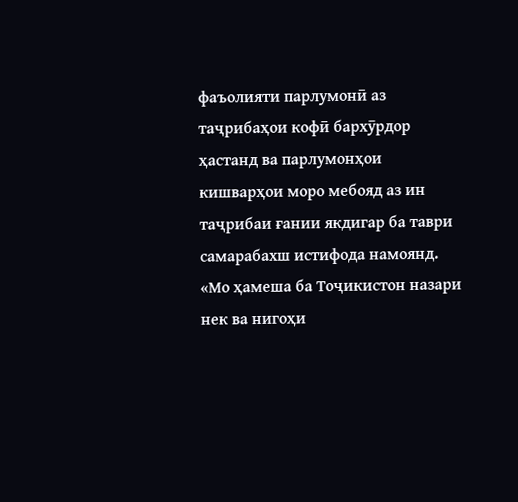фаъолияти парлумонӣ аз таҷрибаҳои кофӣ бархӯрдор ҳастанд ва парлумонҳои кишварҳои моро мебояд аз ин таҷрибаи ғании якдигар ба таври самарабахш истифода намоянд.
«Мо ҳамеша ба Тоҷикистон назари нек ва нигоҳи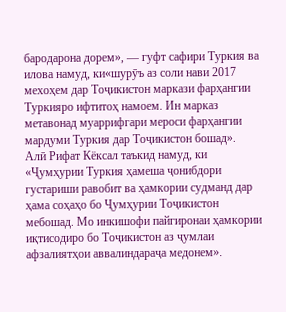бародарона дорем», — гуфт сафири Туркия ва илова намуд, ки«шурӯъ аз соли нави 2017 мехоҳем дар Тоҷикистон маркази фарҳангии Туркияро ифтитоҳ намоем. Ин марказ метавонад муаррифгари мероси фарҳангии мардуми Туркия дар Тоҷикистон бошад».
Алӣ Рифат Кёксал таъкид намуд, ки «Ҷумҳурии Туркия ҳамеша ҷонибдори густариши равобит ва ҳамкории судманд дар ҳама соҳаҳо бо Ҷумҳурии Тоҷикистон мебошад. Мо инкишофи пайгиронаи ҳамкории иқтисодиро бо Тоҷикистон аз ҷумлаи афзалиятҳои аввалиндараҷа медонем».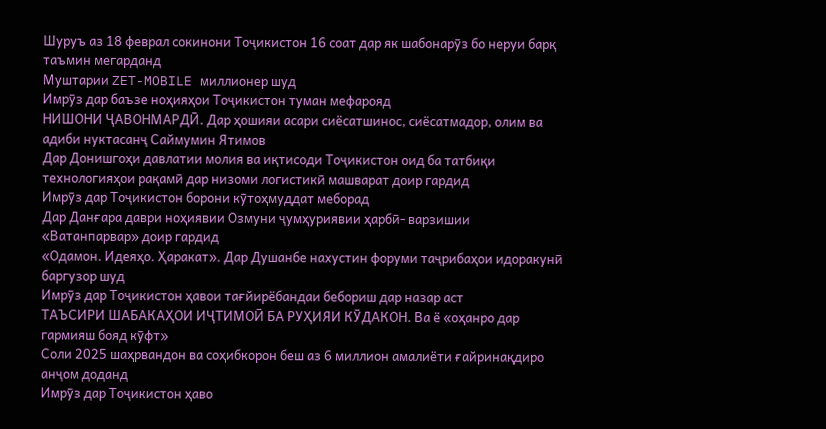Шуруъ аз 18 феврал сокинони Тоҷикистон 16 соат дар як шабонарӯз бо неруи барқ таъмин мегарданд
Муштарии ZET-MOBILE миллионер шуд
Имрӯз дар баъзе ноҳияҳои Тоҷикистон туман мефарояд
НИШОНИ ҶАВОНМАРДӢ. Дар ҳошияи асари сиёсатшинос, сиёсатмадор, олим ва адиби нуктасанҷ Саймумин Ятимов
Дар Донишгоҳи давлатии молия ва иқтисоди Тоҷикистон оид ба татбиқи технологияҳои рақамӣ дар низоми логистикӣ машварат доир гардид
Имрӯз дар Тоҷикистон борони кӯтоҳмуддат меборад
Дар Данғара даври ноҳиявии Озмуни ҷумҳуриявии ҳарбӣ- варзишии «Ватанпарвар» доир гардид
«Одамон. Идеяҳо. Ҳаракат». Дар Душанбе нахустин форуми таҷрибаҳои идоракунӣ баргузор шуд
Имрӯз дар Тоҷикистон ҳавои тағйирёбандаи бебориш дар назар аст
ТАЪСИРИ ШАБАКАҲОИ ИҶТИМОӢ БА РУҲИЯИ КӮДАКОН. Ва ё «оҳанро дар гармияш бояд кӯфт»
Соли 2025 шаҳрвандон ва соҳибкорон беш аз 6 миллион амалиёти ғайринақдиро анҷом доданд
Имрӯз дар Тоҷикистон ҳаво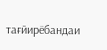тағйирёбандаи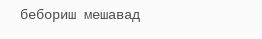бебориш мешавад